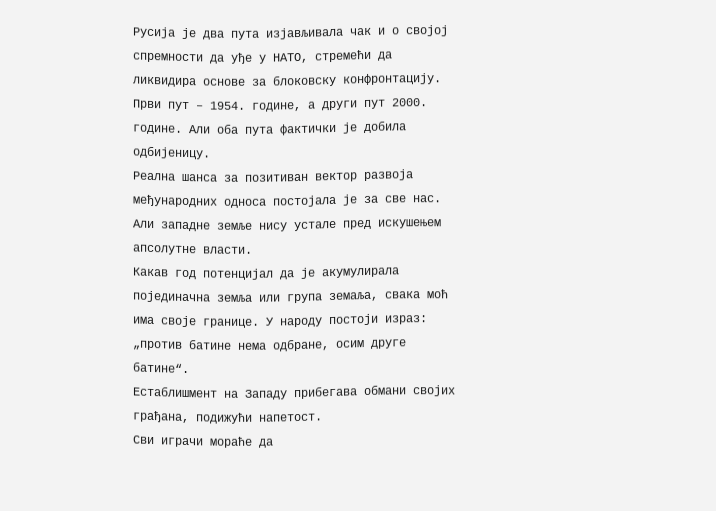Русија је два пута изјављивала чак и о својој спремности да уђе у НАТО, стремећи да ликвидира основе за блоковску конфронтацију. Први пут – 1954. године, а други пут 2000. године. Али оба пута фактички је добила одбијеницу.
Реална шанса за позитиван вектор развоја међународних односа постојала је за све нас. Али западне земље нису устале пред искушењем апсолутне власти.
Какав год потенцијал да је акумулирала појединачна земља или група земаља, свака моћ има своје границе. У народу постоји израз: „против батине нема одбране, осим друге батине“.
Естаблишмент на Западу прибегава обмани својих грађана, подижући напетост.
Сви играчи мораће да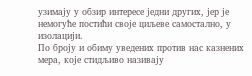узимају у обзир интересе једни других, јер је немогуће постићи своје циљеве самостално, у изолацији.
По броју и обиму уведених против нас казнених мера, које стидљиво називају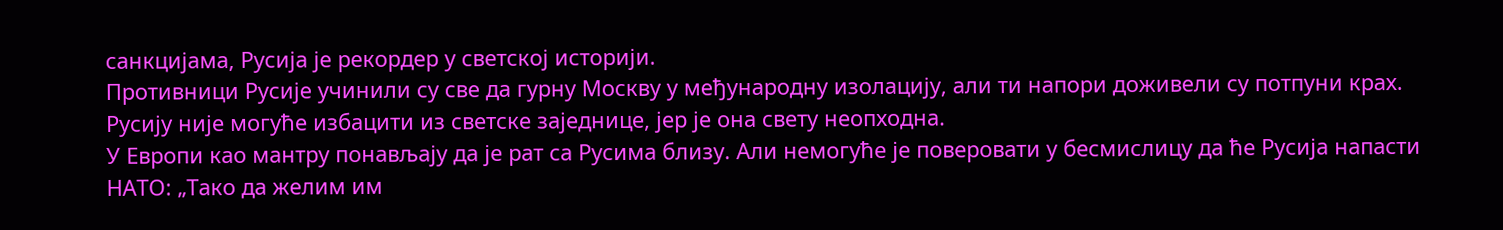санкцијама, Русија је рекордер у светској историји.
Противници Русије учинили су све да гурну Москву у међународну изолацију, али ти напори доживели су потпуни крах.
Русију није могуће избацити из светске заједнице, јер је она свету неопходна.
У Европи као мантру понављају да је рат са Русима близу. Али немогуће је поверовати у бесмислицу да ће Русија напасти НАТО: „Тако да желим им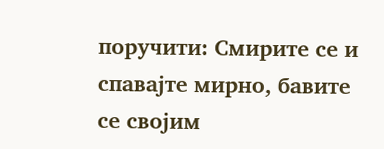поручити: Смирите се и спавајте мирно, бавите се својим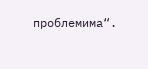проблемима“.